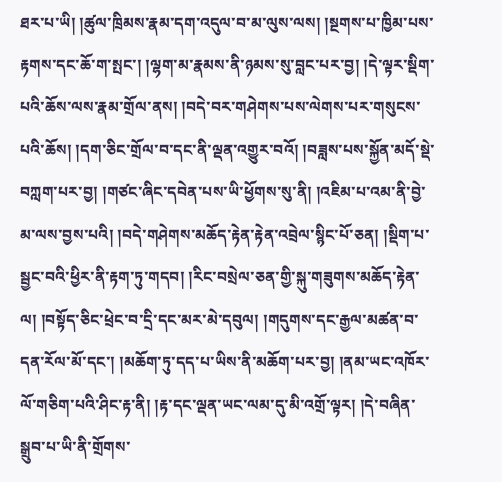ཐར་པ་ཡི། །ཚུལ་ཁྲིམས་རྣམ་དག་འདུལ་བ་མ་ལུས་ལས། །སྔགས་པ་ཁྱིམ་པས་རྟགས་དང་ཆོ་ག་སྤང་། །ལྷག་མ་རྣམས་ནི་ཉམས་སུ་བླང་པར་བྱ། །དེ་ལྟར་སྡིག་པའི་ཆོས་ལས་རྣམ་གྲོལ་ནས། །བདེ་བར་གཤེགས་པས་ལེགས་པར་གསུངས་པའི་ཆོས། །དག་ཅིང་གྲོལ་བ་དང་ནི་ལྡན་འགྱུར་བའོ། །བཟླས་པས་སྐྱོན་མདོ་སྡེ་བཀླག་པར་བྱ། །གཙང་ཞིང་དབེན་པས་ཡི་ཕྱོགས་སུ་ནི། །འཇིམ་པ་འམ་ནི་བྱེ་མ་ལས་བྱས་པའི། །བདེ་གཤེགས་མཆོད་རྟེན་རྟེན་འབྲེལ་སྙིང་པོ་ཅན། །སྡིག་པ་སྦྱང་བའི་ཕྱིར་ནི་རྟག་ཏུ་གདབ། །རིང་བསྲེལ་ཅན་གྱི་སྐུ་གཟུགས་མཆོད་རྟེན་ལ། །བསྟོད་ཅིང་ཕྲེང་བ་དྲི་དང་མར་མེ་དབུལ། །གདུགས་དང་རྒྱལ་མཚན་བ་དན་རོལ་མོ་དང་། །མཆོག་ཏུ་དད་པ་ཡིས་ནི་མཆོག་པར་བྱ། །ནམ་ཡང་འཁོར་ལོ་གཅིག་པའི་ཤིང་རྟ་ནི། །རྟ་དང་ལྡན་ཡང་ལམ་དུ་མི་འགྲོ་ལྟར། །དེ་བཞིན་སྒྲུབ་པ་ཡི་ནི་གྲོགས་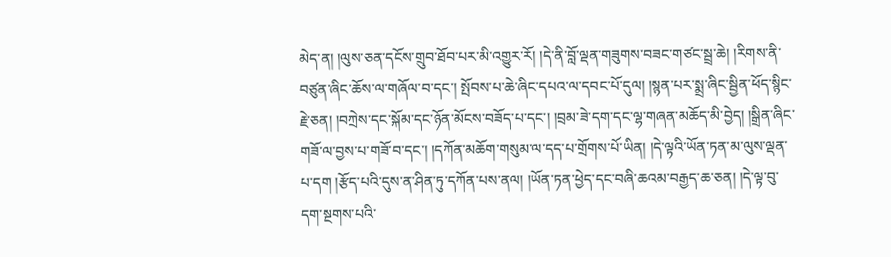མེད་ན། །ལུས་ཅན་དངོས་གྲུབ་ཐོབ་པར་མི་འགྱུར་རོ། །དེ་ནི་བློ་ལྡན་གཟུགས་བཟང་གཙང་སྦྲ་ཆེ། །རིགས་ནི་བཙུན་ཞིང་ཆོས་ལ་གཞོལ་བ་དང་། སྤོབས་པ་ཆེ་ཞིང་དཔའ་ལ་དབང་པོ་དུལ། །སྙན་པར་སྨྲ་ཞིང་སྦྱིན་ཕོད་སྙིང་རྗེ་ཅན། །བཀྲེས་དང་སྐོམ་དང་ཉོན་མོངས་བཟོད་པ་དང་། །བྲམ་ཟེ་དག་དང་ལྷ་གཞན་མཆོད་མི་བྱེད། །སྒྲིན་ཞིང་གཟོ་ལ་བྱས་པ་གཟོ་བ་དང་། །དཀོན་མཆོག་གསུམ་ལ་དད་པ་གྲོགས་པོ་ཡིན། །དེ་ལྟའི་ཡོན་ཏན་མ་ལུས་ལྡན་པ་དག །རྩོད་པའི་དུས་ན་ཤིན་ཏུ་དཀོན་པས་ནལ། །ཡོན་ཏན་ཕྱེད་དང་བཞི་ཆའམ་བརྒྱད་ཆ་ཅན། །དེ་ལྟ་བུ་དག་སྔགས་པའི་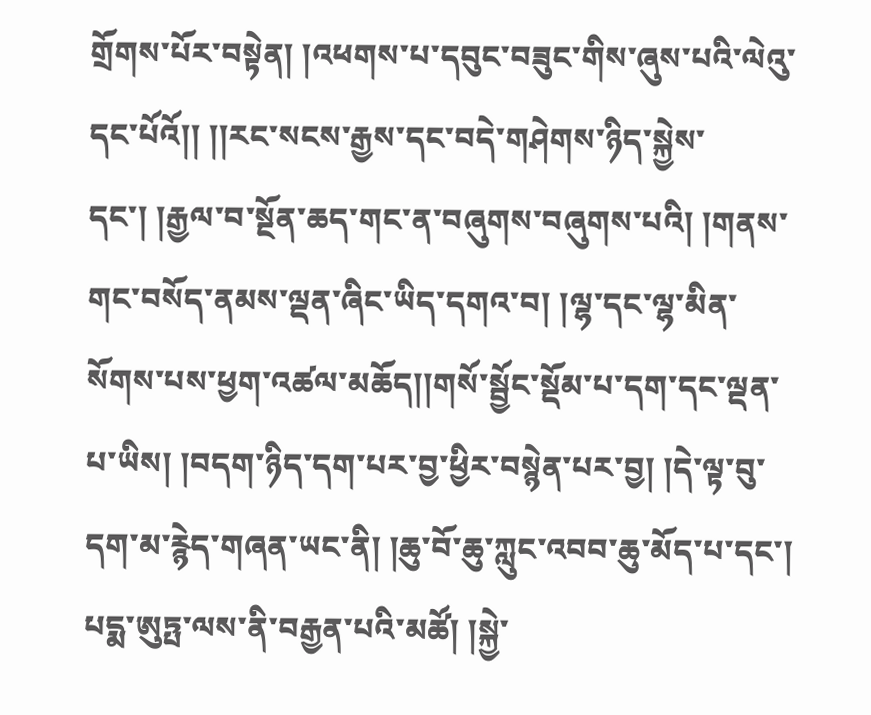གྲོགས་པོར་བསྟེན། །འཕགས་པ་དབུང་བཟུང་གིས་ཞུས་པའི་ལེའུ་དང་པོའོ།། །།རང་སངས་རྒྱས་དང་བདེ་གཤེགས་ཉིད་སྐྱེས་དང་། །རྒྱལ་བ་སྔོན་ཆད་གང་ན་བཞུགས་བཞུགས་པའི། །གནས་གང་བསོད་ནམས་ལྡན་ཞིང་ཡིད་དགའ་བ། །ལྷ་དང་ལྷ་མིན་སོགས་པས་ཕྱག་འཚལ་མཆོད།།གསོ་སྦྱོང་སྡོམ་པ་དག་དང་ལྡན་པ་ཡིས། །བདག་ཉིད་དག་པར་བྱ་ཕྱིར་བསྙེན་པར་བྱ། །དེ་ལྟ་བུ་དག་མ་རྙེད་གཞན་ཡང་ནི། །ཆུ་བོ་ཆུ་ཀླུང་འབབ་ཆུ་མོད་པ་དང་། པདྨ་ཨུཏྤ་ལས་ནི་བརྒྱན་པའི་མཚོ། །སྐྱེ་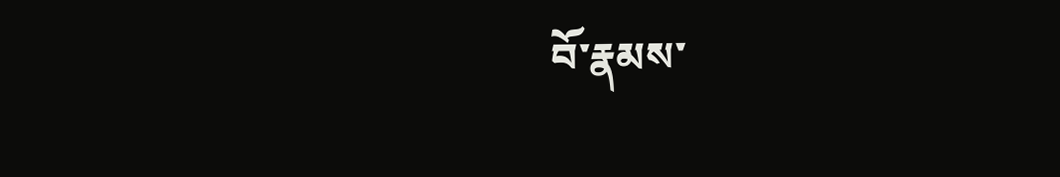བོ་རྣམས་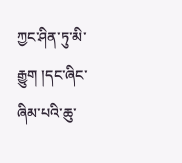ཀྱང་ཤིན་ཏུ་མི་རྒྱུག །དང་ཞིང་ཞིམ་པའི་ཆུ་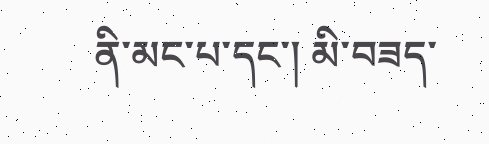ནི་མང་པ་དང་། མི་བཟད་